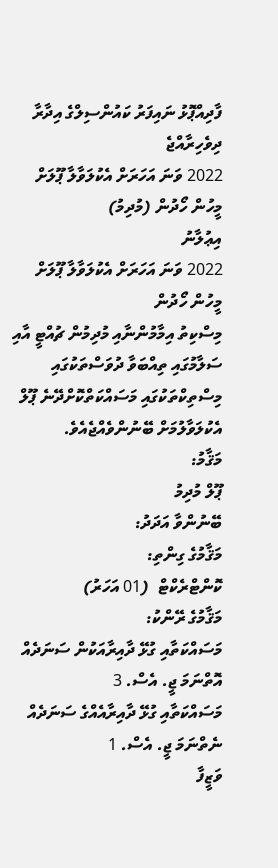ފާދިއްޕޮޅު ނައިފަރު ކައުންސިލްގެ އިދާރާ
ދިވެހިރާއްޖެ
2022 ވަނަ އަހަރަށް އެކުލަވާލާ ޕޫލަށް މީހުން ހޯދުން (މުދިމު)
އިޢުލާނު
2022 ވަނަ އަހަރަށް އެކުލަވާލާ ޕޫލަށް މީހުން ހޯދުން
މިސްކިތު އިމާމުންނާއި މުދިމުން ޗުއްޓީ އާއި ސަލާމުގައި ތިއްބަވާ ދުވަސްތަކުގައި މިސްތިކްތަކުގައި މަސައްކަތްކޮށްދޭނެ ޕޫލް އެކުލަވާލުމަށް ބޭނުންވެއްޖެއެވެ.
މަޤާމު:
ޕޫލް މުދިމު
ބޭނުންވާ އަދަދު:
މަޤާމުގެ ގިންތި:
ކޮންޓްރެކްޓް  (01 އަހަރު)
މަޤާމުގެ ރޭންކު:
މަސައްކަތާއި ގުޅޭ ދާއިރާއަކުން ސަނަދެއް އޮތްނަމަ ޖީ. އެސް. 3
މަސައްކަތާއި ގުޅޭ ދާއިރާއެއްގެ ސަނަދެއް ނެތްނަމަ ޖީ. އެސް. 1
ވަޒީފާ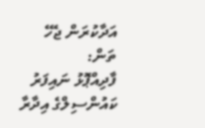އަދާކުރަން ޖެހޭ ތަން:
ފާދިއްޕޮޅު ނައިފަރު ކައުންސިލްގެ އިދާރާ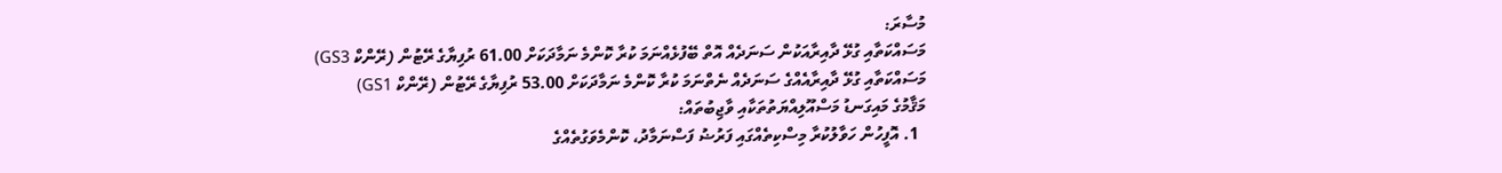މުސާރަ:
މަސައްކަތާއި ގުޅޭ ދާއިރާއަކުން ސަނަދެއް އޮތް ބޭފުޅެއްނަމަ ކުރާ ކޮންމެ ނަމާދަކަށް 61.00 ރުފިޔާގެ ރޭޓުން (ރޭންކް GS3)
މަސައްކަތާއި ގުޅޭ ދާއިރާއެއްގެ ސަނަދެއް ނެތްނަމަ ކުރާ ކޮންމެ ނަމާދަކަށް 53.00 ރުފިޔާގެ ރޭޓުން (ރޭންކް GS1)
މަޤާމުގެ މައިގަނޑު މަސްއޫލިއްޔަތުތަކާއި ވާޖިބުތައް:
  1. އޮފީހުން ހަވާލުކުރާ މިސްކިތެއްގައި ފަރުޟު ފަސްނަމާދު، ކޮންމެވަގުތެއްގެ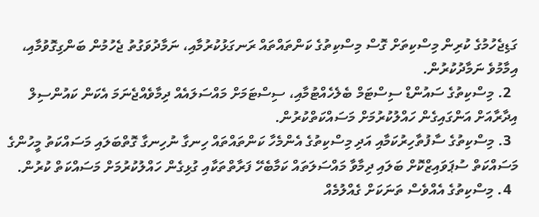ގަޑިޖެހުމުގެ ކުރިން މިސްކިތަށް ގޮސް މިސްކިތުގެ ކަންތައްތައް ރަނގަޅުކުރުމާއި، ނަމާދުވަގުތު ޖެހުމުން ބަންގިގޮވުމާއި، އިމާމުވެ ނަމާދުކުރުން.
  2. މިސްކިތުގެ ސައުންޑް ސިސްޓަމް ބެލެހެއްޓުމާއި، ސިސްޓަމަށް މައްސަލައެއް ދިމާވެއްޖެނަމަ އެކަން ކައުންސިލް އިދާރާއަށް އަންގައިގެން ހައްލުކުރުމަށް މަސައްކަތްކުރުން.
  3. މިސްކިތުގެ ސާފުތާހިރުކަމާއި އަދި މިސްކިތުގެ އެންމެހާ ކަންތައްތައް ހިނގާ ނުހިނގާ ގޮތްބަލައި މަސައްކަތު މީހުންގެ މަސައްކަތް ސުޕަވައިޒްކޮށް ބަލައި ދިމާވާ މައްސަލަތައް ކަމާބެހޭ ފަރާތްތަކާއި ގުޅިގެން ހައްލުކުރުމަށް މަސައްކަތް ކުރުން.
  4. މިސްކިތުގެ އެއްވެސް ތަނަކަށް ގެއްލުމެއް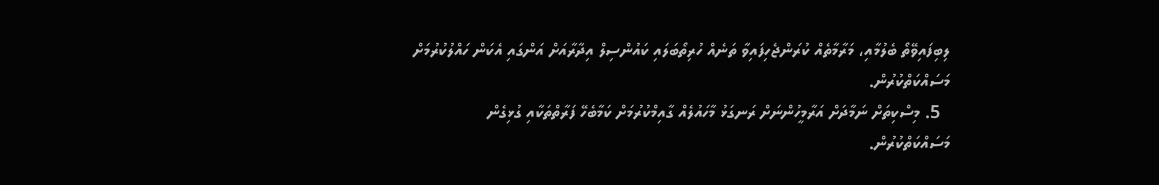ލިބިފައިވޭތޯ ބެލުމާއި، މަރާމާތެއް ކުރަންޖެހިފައިވާ ތަނެއް ހުރިތޯބަލައި ކައުންސިލް އިދާރާއަށް އަންގައި އެކަން ހައްލުކުރުމަށް މަސައްކަތްކުރުން.
  5. މިސްކިތަށް ނަމާދަށް އަރާމީހުންނަށް ރަނގަޅު މާހައުލެއް ގާއިމްކުރުމަށް ކަމާބެހޭ ފަރާތްތަކާއި ގުޅިގެން މަސައްކަތްކުރުން.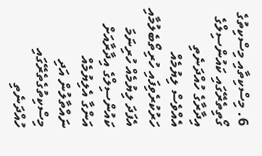6. މިސްކިތާއި މިސްކިތުގެ ގޯތިތެރޭގައި ކައުންސިލްގެ އިދާރާގެ ހުއްދަނެތި އެއްވެސް ލިޔުމެއް ހަރުކުރެވިފައި ހުރިތޯބެލުމާއި އެފަދަ ލިޔުމެއް ހުރިނަމަ ކައުންސިލްގެ އިދާރާއަށް އަންގާ އެލިޔުމެއް ނައްތާލުން އަދި މިސްކިތުގެތެރޭގައި ހުއްދަނެތި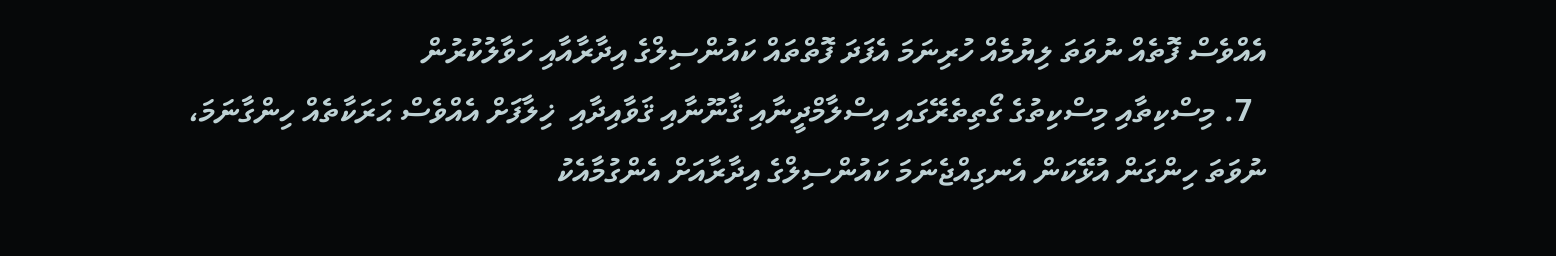އެއްވެސް ފޮތެއް ނުވަތަ ލިޔުމެއް ހުރިނަމަ އެފަދަ ފޮތްތައް ކައުންސިލްގެ އިދާރާއާއި ހަވާލުކުރުން
  7. މިސްކިތާއި މިސްކިތުގެ ގޯތިތެރޭގައި އިސްލާމްދީނާއި ޤާނޫނާއި ޤަވާއިދާއި  ޚިލާފަށް އެއްވެސް ޙަރަކާތެއް ހިންގާނަމަ، ނުވަތަ ހިންގަން އުޅޭކަން އެނގިއްޖެނަމަ ކައުންސިލްގެ އިދާރާއަށް އެންގުމާއެކު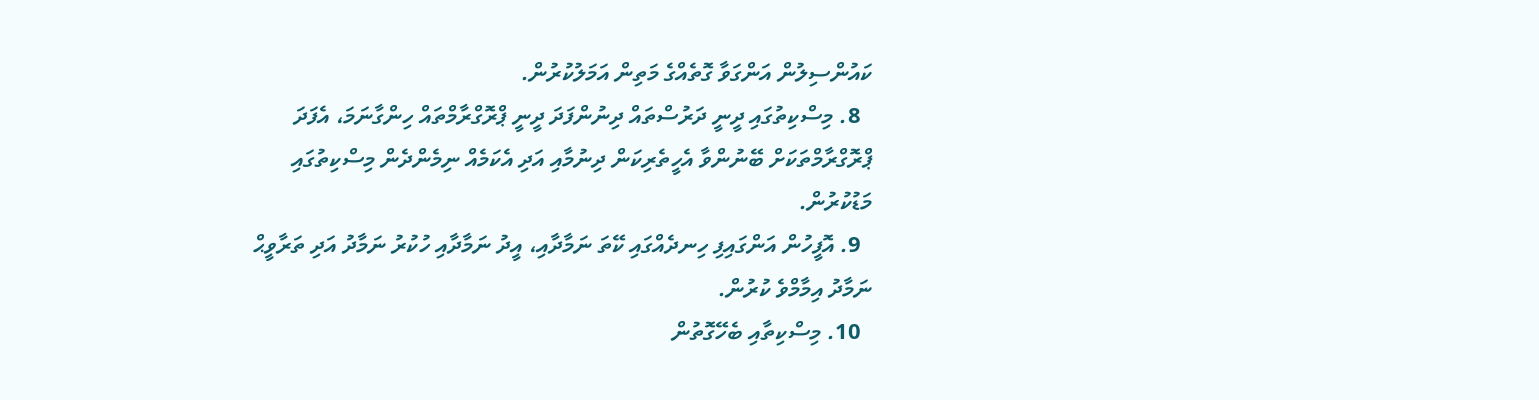ކައުންސިލުން އަންގަވާ ގޮތެއްގެ މަތިން އަމަލުކުރުން.
  8. މިސްކިތުގައި ދީނީ ދަރުސްތައް ދިނުންފަދަ ދީނީ ޕްރޮގްރާމްތައް ހިންގާނަމަ، އެފަދަ ޕްރޮގްރާމްތަކަށް ބޭނުންވާ އެހީތެރިކަން ދިނުމާއި އަދި އެކަމެއް ނިމެންދެން މިސްކިތުގައި މަޑުކުރުން.
  9. އޮފީހުން އަންގައިފި ހިނދެއްގައި ކޭތަ ނަމާދާއި، އީދު ނަމާދާއި ހުކުރު ނަމާދު އަދި ތަރާވީޙް ނަމާދު އިމާމްވެ ކުރުން.
  10. މިސްކިތާއި ބެހޭގޮތުން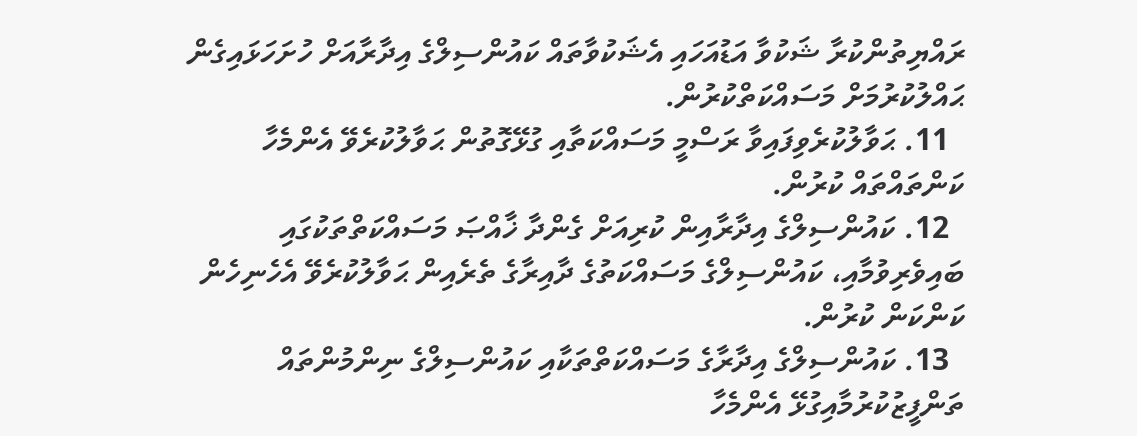ރައްޔިތުންކުރާ ޝަކުވާ އަޑުއަހައި އެޝަކުވާތައް ކައުންސިލްގެ އިދާރާއަށް ހުށަހަޅައިގެން ޙައްލުކުރުމަށް މަސައްކަތްކުރުން.
  11. ޙަވާލުކުރެވިފައިވާ ރަސްމީ މަސައްކަތާއި ގުޅޭގޮތުން ޙަވާލުކުރެވޭ އެންމެހާ ކަންތައްތައް ކުރުން.
  12. ކައުންސިލްގެ އިދާރާއިން ކުރިއަށް ގެންދާ ޚާއްޞަ މަސައްކަތްތަކުގައި ބައިވެރިވުމާއި، ކައުންސިލްގެ މަސައްކަތުގެ ދާއިރާގެ ތެރެއިން ޙަވާލުކުރެވޭ އެހެނިހެން ކަންކަން ކުރުން.
  13. ކައުންސިލްގެ އިދާރާގެ މަސައްކަތްތަކާއި ކައުންސިލްގެ ނިންމުންތައް ތަންފީޒުކުރުމާއިގުޅޭ އެންމެހާ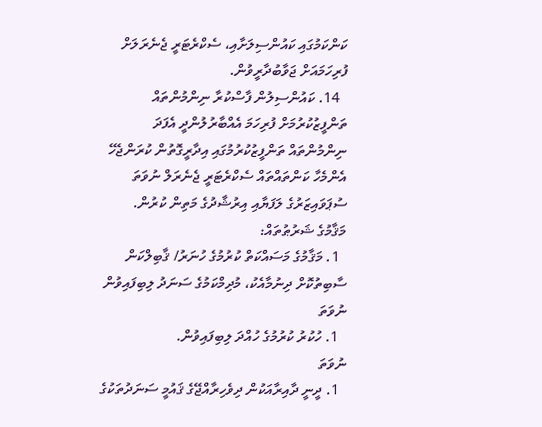ކަންކަމުގައި ކައުންސިލަށާއި، ސެކްރެޓަރީ ޖެނެރަލަށް ފުރިހަމައަށް ޖަވާބުދާރީވުން.
  14. ކައުންސިލުން ފާސްކުރާ ނިންމުންތައް ތަންފީޒުކުރުމަށް ފުރިހަމަ އެއްބާރުލުންދީ އެފަދަ ނިންމުންތައް ތަންފީޒުކުރުމުގައި އިދާރީގޮތުން ކުރަންޖެހޭ އެންމެހާ ކަންތައްތައް ސެކްރެޓަރީ ޖެނެރަލް ނުވަތަ ސުޕަވައިޒަރުގެ ލަފަޔާއި އިރުޝާދުގެ މަތިން ކުރުން.
މަޤާމުގެ ޝަރުޠުތައް:
  1. މަޤާމުގެ މަސައްކަތް ކުރުމުގެ ހުނަރު/ ޤާބިލްކަން ސާބިތުކޮށް ދިނުމާއެކު، މުދިމްކަމުގެ ސަނަދު ލިބިފައިވުން
ނުވަތަ
  1. ހުކުރު ކުރުމުގެ ހުއްދަ ލިބިފައިވުން.
ނުވަތަ
  1. ދީނީ ދާއިރާއަކުން ދިވެހިރާއްޖޭގެ ޤައުމީ ސަނަދުތަކުގެ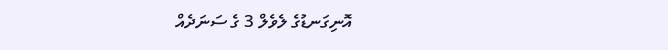އޮނިގަނޑުގެ ލެވެލް 3 ގެ ސަނަދެއް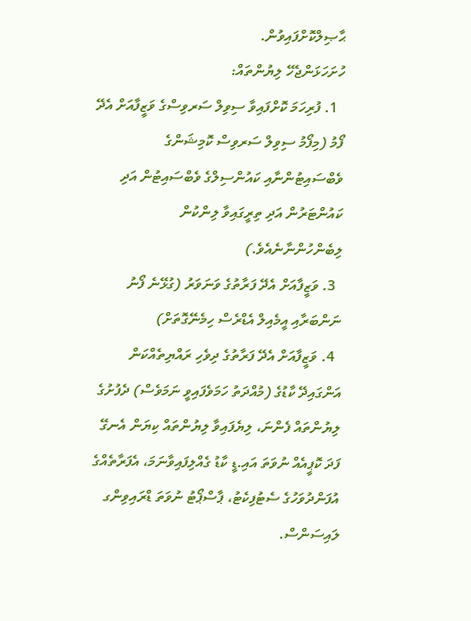ޙާޞިލްކޮށްފައިވުން.
ހުށަހަޅަންޖެހޭ ލިޔުންތައް:
  1. ފުރިހަމަ ކޮށްފައިވާ ސިވިލް ސަރވިސްގެ ވަޒީފާއަށް އެދޭ ފޯމު (މިފޯމު ސިވިލް ސަރވިސް ކޮމިޝަންގެ ވެބްސައިޓުންނާއި ކައުންސިލްގެ ވެބްސައިޓުން އަދި ކައުންޓަރުން އަދި ތިރީގައިވާ ލިންކުން ލިބެންހުންނާނެއެވެ.)
  3. ވަޒީފާއަށް އެދޭ ފަރާތުގެ ވަނަވަރު (ގުޅޭނެ ފޯނު ނަންބަރާއި އީމެއިލް އެޑްރެސް ހިމެނޭގޮތަށް)
  4. ވަޒީފާއަށް އެދޭ ފަރާތުގެ ދިވެހި ރައްޔިތެއްކަން އަންގައިދޭ ކާޑުގެ (މުއްދަތު ހަމަވެފައިވީ ނަމަވެސް) ދެފުށުގެ ލިޔުންތައް ފެންނަ، ލިޔެފައިވާ ލިޔުންތައް ކިޔަން އެނގޭ ފަދަ ކޮޕީއެއް ނުވަތަ އައި.ޑީ ކާޑު ގެއްލިފައިވާނަމަ، އެފަރާތެއްގެ އުފަންދުވަހުގެ ސެޓުފިކެޓު، ޕާސްޕޯޓު ނުވަތަ ޑްރައިވިންގ ލައިސަންސް.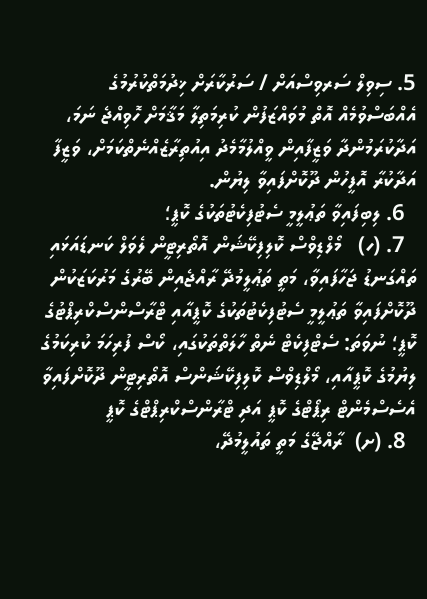5. ސިވިލް ސަރވިސްއަށް / ސަރުކާރަށް ޚިދުމަތްކުރުމުގެ އެއްބަސްވުމެއް އޮތް މުވައްޒަފުން ކުރިމަތިލާ މަޤާމަށް ހޮވިއްޖެ ނަމަ، އަދާކުރަމުންދާ ވަޒީފާއިން ވީއްލުމާމެދު އިއުތިރާޒެއްނެތްކަމަށް، ވަޒީފާ އަދާކުރާ އޮފީހުން ދޫކޮށްފައިވާ ލިޔުން.
  6. ލިބިފައިވާ ތަޢުލީމީ ސެޓުފިކެޓުތަކުގެ ކޮޕީ؛
  7. (ހ)   މޯލްޑިވްސް ކޮލިފިކޭޝަން އޮތޯރިޓީން ލެވަލް ކަނޑައަޅައި ތައްގަނޑު ޖަހާފައިވާ، މަތީ ތަޢުލީމުދޭ ރާއްޖެއިން ބޭރުގެ މަރުކަޒަކުން ދޫކޮށްފައިވާ ތަޢުލީމީ ސެޓުފިކެޓުތަކުގެ ކޮޕީއާއި ޓްރާސްންސްކްރިޕްޓުގެ ކޮޕީ؛ ނުވަތަ: ސެޓްފިކެޓް ނެތް ހާލަތްތަކުގައި، ކޯސް ފުރިހަމަ ކުރިކަމުގެ ލިޔުމުގެ ކޮޕީއާއި، މޯލްޑިވްސް ކޮލިފިކޭޝަންސް އޮތޯރިޓީން ދޫކޮށްފައިވާ އެސެސްމެންޓް ރިޕޯޓްގެ ކޮޕީ އަދި ޓްރާންސްކްރިޕްޓްގެ ކޮޕީ
  8. (ށ)  ރާއްޖޭގެ މަތީ ތައުލީމުދޭ،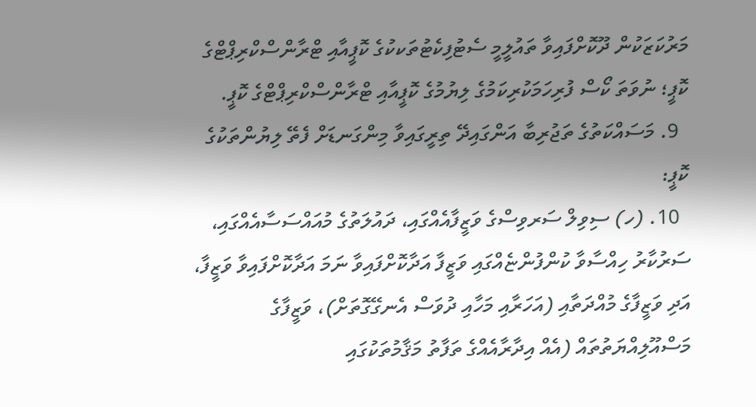މަރުކަޒަކުން ދޫކޮށްފައިވާ ތައުލީމީ ސެޓުފިކެޓުތަކކުގެ ކޮޕީއާއި ޓްރާންސްކްރިޕްޓްގެ ކޮޕީ؛ ނުވަތަ ކޯސް ފުރިހަމަކުރިކަމުގެ ލިޔުމުގެ ކޮޕީއާއި ޓްރާންސްކްރިޕްޓްގެ ކޮޕީ.
  9. މަސައްކަތުގެ ތަޖުރިބާ އަންގައިދޭ ތިރީގައިވާ މިންގަނޑަށް ފެތޭ ލިޔުންތަކުގެ ކޮޕީ:
  10. (ހ) ސިވިލް ސަރވިސްގެ ވަޒީފާއެއްގައި، ދައުލަތުގެ މުއައްސަސާއެއްގައި، ސަރުކާރު ހިއްސާވާ ކުންފުންޏެއްގައި ވަޒީފާ އަދާކޮށްފައިވާ ނަމަ އަދާކޮށްފައިވާ ވަޒީފާ، އަދި ވަޒީފާގެ މުއްދަތާއި (އަހަރާއި މަހާއި ދުވަސް އެނގޭގޮތަށް)، ވަޒީފާގެ މަސްއޫލިއްޔަތުތައް (އެއް އިދާރާއެއްގެ ތަފާތު މަޤާމުތަކުގައި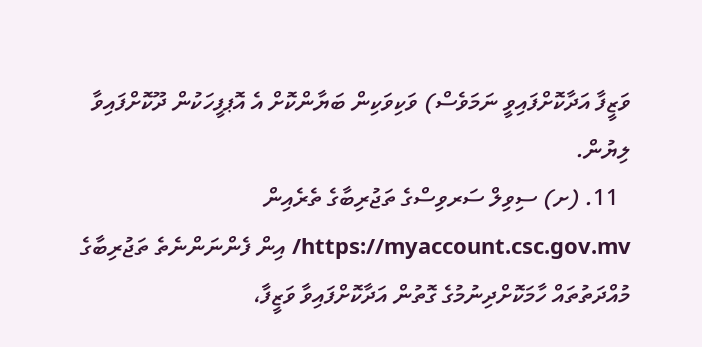ވަޒީފާ އަދާކޮށްފައިވީ ނަމަވެސް) ވަކިވަކިން ބަޔާންކޮށް އެ އޮޕފީހަކުން ދޫކޮށްފައިވާ ލިޔުން.
  11. (ށ) ސިވިލް ސަރވިސްގެ ތަޖުރިބާގެ ތެރެއިން https://myaccount.csc.gov.mv/ އިން ފެންނަންނެތެ ތަޖުރިބާގެ މުއްދަތުތައް ހާމަކޮށްދިނުމުގެ ގޮތުން އަދާކޮށްފައިވާ ވަޒީފާ،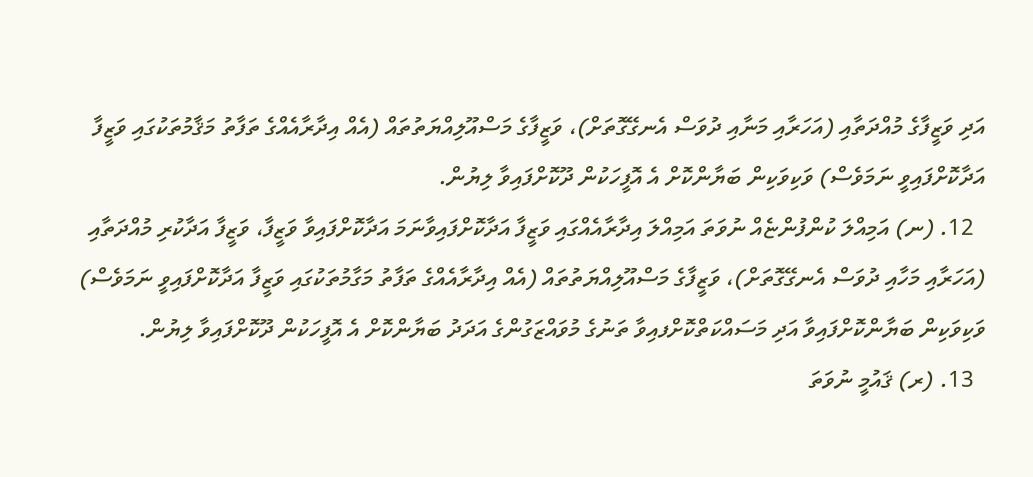އަދި ވަޒީފާގެ މުއްދަތާއި (އަހަރާއި މަނާއި ދުވަސް އެނގޭގޮތަށް)، ވަޒީފާގެ މަސްއޫލިއްޔަތުތައް (އެއް އިދާރާއެއްގެ ތަފާތު މަޤާމުތަކުގައި ވަޒީފާ އަދާކޮށްފައިވީ ނަމަވެސް) ވަކިވަކިން ބަޔާންކޮށް އެ އޮފީހަކުން ދޫކޮށްފައިވާ ލިޔުން.
  12. (ނ) އަމިއްލަ ކުންފުންޏެއް ނުވަތަ އަމިއްލަ އިދާރާއެއްގައި ވަޒީފާ އަދާކޮށްފައިވާނަމަ އަދާކޮށްފައިވާ ވަޒީފާ، ވަޒީފާ އަދާކުރި މުއްދަތާއި (އަހަރާއި މަހާއި ދުވަސް އެނގޭގޮތަށް)، ވަޒީފާގެ މަސްއޫލިއްޔަތުތައް (އެއް އިދާރާއެއްގެ ތަފާތު މަގާމުތަކުގައި ވަޒީފާ އަދާކޮށްފައިވީ ނަމަވެސް) ވަކިވަކިން ބަޔާންކޮށްފައިވާ އަދި މަސައްކަތްކޮށްފއިވާ ތަނުގެ މުވައްޒަގުންގެ އަދަދު ބަޔާންކޮށް އެ އޮފީހަކުން ދޫކޮށްފައިވާ ލިޔުން.
  13. (ރ) ޤައުމީ ނުވަތަ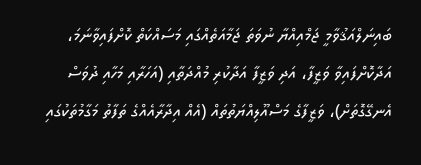ބައިނަލްއަޤުވާމީ ޖަމްއިއްޔާ ނުވަތަ ޖަމާއަތެއްގައި މަސައްކަތް ކޮށްފައިވާނަމަ، އަދާކޮށްފައިވާ ވަޒީފާ، އަދި ވަޒީފާ އަދާކުރި މުއްދަތާއި (އަހަރާއި މަހާއި ދުވަސް އެނގޭގޮތަށް)، ވަޒީފާގެ މަސްއޫލިއްޔަތުތައް (އެއް އިދާރާއެއްގެ ތަފާތު މަގާމުތަކުގައި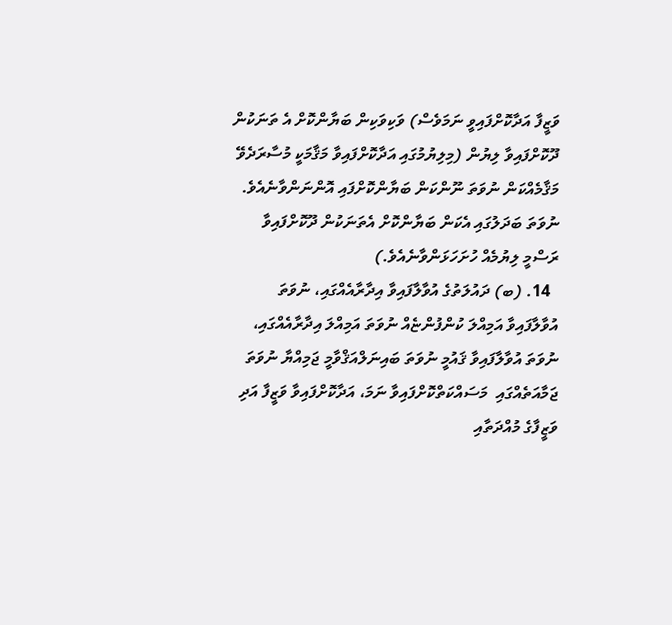ވަޒީފާ އަދާކޮށްފައިވީ ނަމަވެސް) ވަކިވަކިން ބަޔާންކޮށް އެ ތަނަކުން ދޫކޮށްފައިވާ ލިޔުން (މިލިޔުމުގައި އަދާކޮށްފައިވާ މަޤާމަކީ މުސާރަދެވޭ މަޤާމެއްކަން ނުވަތަ ނޫންކަން ބަޔާންކޮށްފައި އޮންނަންވާނެއެވެ. ނުވަތަ ބަދަލުގައި އެކަން ބަޔާންކޮށް އެތަނަކުން ދޫކޮށްފައިވާ ރަސްމީ ލިޔުމެއް ހުށަހަޅަންވާނެއެވެ.)
  14. (ބ) ދައުލަތުގެ އުވާލާފައިވާ އިދާރާއެއްގައި، ނުވަތަ އުވާލާފައިވާ އަމިއްލަ ކުންފުންޏެއް ނުވަތަ އަމިއްލަ އިދާރާއެއްގައި، ނުވަތަ އުވާލާފައިވާ ޤައުމީ ނުވަތަ ބައިނަލްއަޤްވާމީ ޖަމިއްޔާ ނުވަތަ ޖަމާއަތެއްގައި  މަސައްކަތްކޮށްފައިވާ ނަމަ، އަދާކޮށްފައިވާ ވަޒީފާ އަދި ވަޒީފާގެ މުއްދަތާއި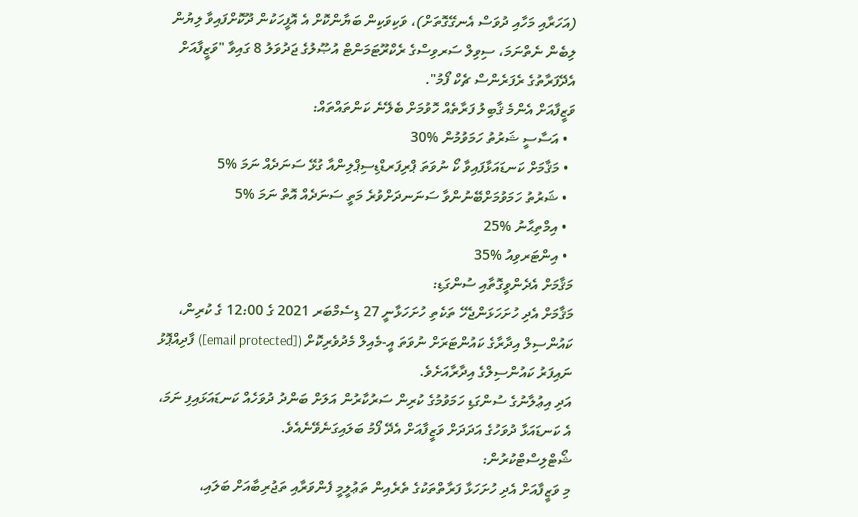(އަހަރާއި މަހާއި ދުވަސް އެނގޭގޮތަށް)، ވަކިވަކިން ބަޔާންކޮށް އެ އޮފީހަކުން ދޫކޮށްފައިވާ ލިޔުން ލިބެން ނެތްނަމަ، ސިވިލް ސަރވިސްގެ ރެކްރޫޓަމަންޓް އުޞޫލުގެ ޖަދުވަލު 8 ގައިވާ "ވަޒީފާއަށް އެދޭފަރާތުގެ ރެފަރެންސް ޗެކް ފޯމު".
ވަޒީފާއަށް އެންމެ ޤާބިލު ފަރާތެއް ހޮވުމަށް ބެލޭނެ ކަންތައްތައް:
  • އަސާސީ ޝަރުތު ހަމަވުމުން %30
  • މަޤާމަށް ކަނޑައަޅާފައިވާ ކޯ ނުވަތަ ޕްރިފަރޑްޑިސިޕްލިންއާ ގުޅޭ ސަނަދެއް ނަމަ %5
  • ޝަރުތު ހަމަވުމަށްބޭނުންވާ ސަނަނދަށްވުރެ މަތީ ސަނަދެއް އޮތް ނަމަ %5
  • އިމްތިޙާނު %25
  • އިންޓަރވިއު %35
މަޤާމަށް އެދެންވީގޮތާއި ސުންގަޑި:
މަޤާމަށް އެދި ހުށަހަޅަންޖެހޭ ތަކެތި ހުށަހަޅާނީ 27 ޑިސެމްބަރ 2021 ގެ 12:00 ގެ ކުރިން، ކައުންސިލް އިދާރާގެ ކައުންޓަރަށް ނުވަތަ އީ-މެއިލް މެދުވެރިކޮށް ([email protected]) ފާދިއްޕޮޅު ނައިފަރު ކައުންސިލްގެ އިދާރާއަށެވެ.
އަދި އިޢުލާނުގެ ސުންގަޑި ހަމަވުމުގެ ކުރިން ސަރުކާރުން އަލަށް ބަންދު ދުވަހެއް ކަނޑައަޅައިފި ނަމަ، އެ ކަނޑައަޅާ ދުވަހުގެ އަދަދަށް ވަޒީފާއަށް އެދޭ ފޯމު ބަލައިގަނެވޭނެއެވެ.
ޝޯޓްލިސްޓްކުރުން:
މި ވަޒީފާއަށް އެދި ހުށަހަޅާ ފަރާތްތަކުގެ ތެރެއިން ތަޢުލީމީ ފެންވަރާއި ތަޖުރިބާއަށް ބަލައި،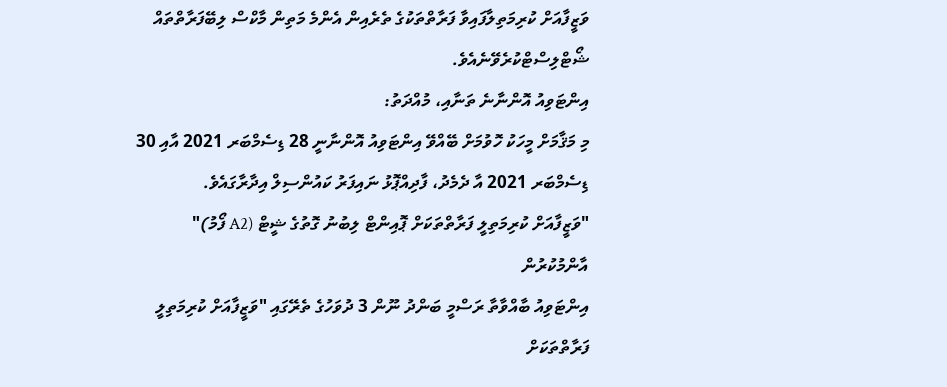ވަޒީފާއަށް ކުރިމަތިލާފައިވާ ފަރާތްތަކުގެ ތެރެއިން އެންމެ މަތިން މާކްސް ލިބޭފަރާތްތައް ޝޯޓްލިސްޓްކުރެވޭނެއެވެ.
އިންޓަވިއު އޮންނާނެ ތަނާއި، މުއްދަތު:
މި މަޤާމަށް މީހަކު ހޮވުމަށް ބޭއްވޭ އިންޓަވިއު އޮންނާނީ 28 ޑިސެމްބަރ 2021 އާއި 30 ޑިސެމްބަރ 2021 އާ ދެމެދު، ފާދިއްޕޮޅު ނައިފަރު ކައުންސިލް އިދާރާގައެވެ.
"ވަޒީފާއަށް ކުރިމަތިލީ ފަރާތްތަކަށް ޕޮއިންޓް ލިބުނު ގޮތުގެ ޝީޓް (A2 ފޯމު)" އާންމުކުރުން
އިންޓަވިއު ބާއްވާތާ ރަސްމީ ބަންދު ނޫން 3 ދުވަހުގެ ތެރޭގައި "ވަޒީފާއަށް ކުރިމަތިލީ ފަރާތްތަކަށް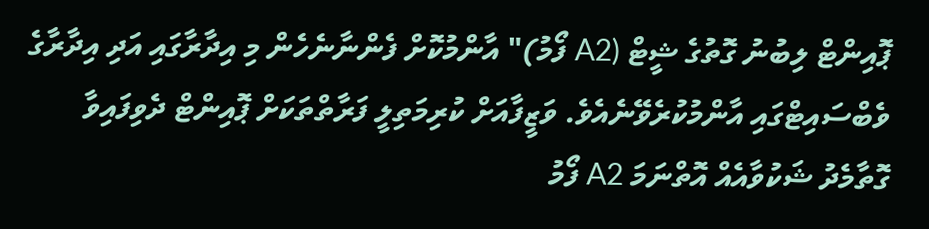ޕޮއިންޓް ލިބުނު ގޮތުގެ ޝީޓް (A2 ފޯމު)" އާންމުކޮށް ފެންނާނެހެން މި އިދާރާގައި އަދި އިދާރާގެ ވެބްސައިޓްގައި އާންމުކުރެވޭނެއެވެ. ވަޒީފާއަށް ކުރިމަތިލީ ފަރާތްތަކަށް ޕޮއިންޓް ދެވިފައިވާ ގޮތާމެދު ޝަކުވާއެއް އޮތްނަމަ A2 ފޯމު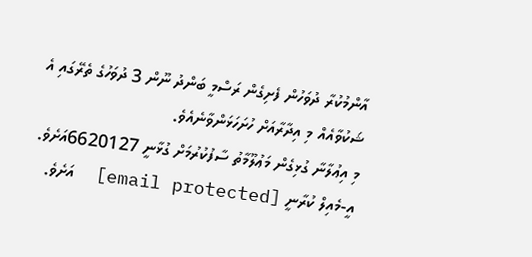އާންމުކުރާ ދުވަހުން ފެށިގެން ރަސްމީ ބަންދު ނޫން 3 ދުވަހުގެ ތެރޭގައި އެ ޝަކުވާއެއް މި އިދާރާއަށް ހުށަހަޅަންވާނެއެވެ.
މި އިޢުލާނާ ގުޅިގެން މަޢުލޫމާތު ސާފުކުރުމަށް ގުޅާނީ 6620127އަށެވެ. އީ-މެއިލް ކުރާނީ [email protected]  އަށެވެ.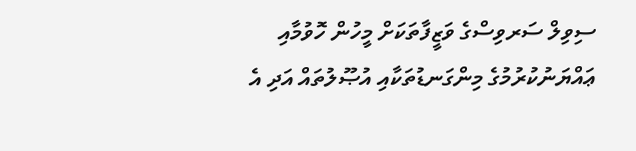ސިވިލް ސަރވިސްގެ ވަޒީފާތަކަށް މީހުން ހޮވުމާއި ޢައްޔަނުކުރުމުގެ މިންގަނޑުތަކާއި އުޞޫލުތައް އަދި އެ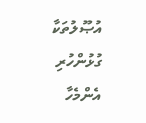އުޞޫލުތަކާ ގުޅުންހުރި އެންމެހާ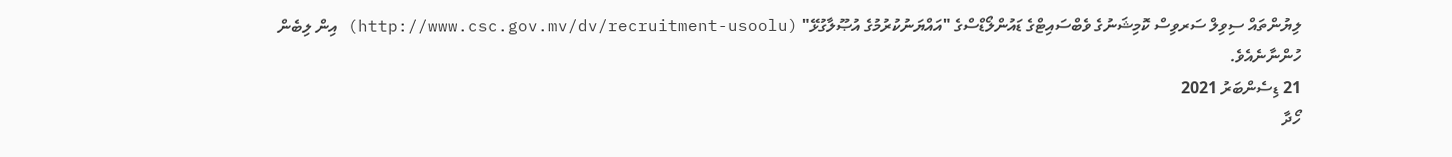ލިޔުންތައް ސިވިލް ސަރވިސް ކޮމިޝަނުގެ ވެބްސައިޓްގެ ޑައުންލޯޑްސްގެ "އައްޔަނުކުރުމުގެ އުޞޫލާގުޅޭ" (http://www.csc.gov.mv/dv/recruitment-usoolu) އިން ލިބެން ހުންނާނެއެވެ.
21 ޑިސެންބަރު 2021
ހޯދާ